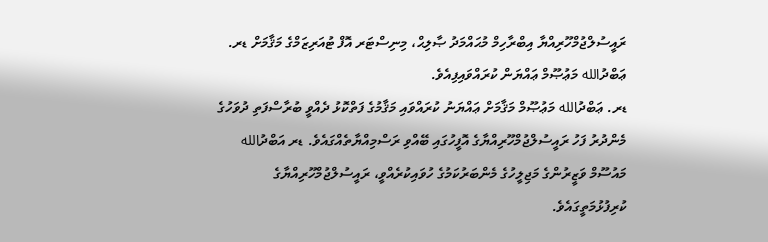ރައީސުލްޖުމްހޫރިއްޔާ އިބްރާހިމް މުޙައްމަދު ޞާލިޙް، މިނިސްޓަރ އޮފް ޓުއަރިޒަމްގެ މަޤާމަށް ޑރ. ޢަބްދުالله މަޢުޞޫމް ޢައްޔަން ކުރައްވައިފިއެވެ.
ޑރ. ޢަބްދުالله މަޢުޞޫމް މަޤާމަށް ޢައްޔަނު ކުރައްވައި މަޤާމުގެ ފަތްކޮޅު ދެއްވީ ބުރާސްފަތި ދުވަހުގެ މެންދުރު ފަހު ރައީސުލްޖުމްހޫރިއްޔާގެ އޮފީހުގައި ބޭއްވި ރަސްމިއްޔާތެއްގައެވެ. ޑރ އަބްދުالله މައުސޫމް ވަޒީރުންގެ މަޖިލީހުގެ މެންބަރުކަމުގެ ހުވައިކުރެއްވީ، ރައީސުލްޖުމްހޫރިއްޔާގެ ކުރިފުޅުމަތީގައެވެ.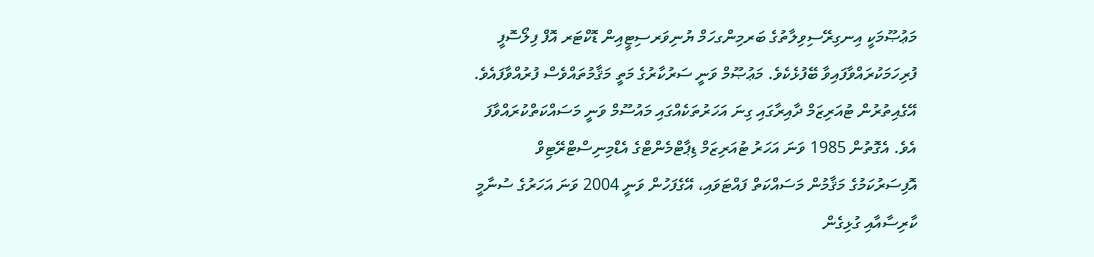މަޢުޞޫމަކީ އިނގިރޭސިވިލާތުގެ ބަރމިންގހަމް ޔުނިވަރސިޓީއިން ޑޮކްޓަރ އޮފް ފިލޯސޮފީ ފުރިހަމަކުރައްވާފައިވާ ބޭފުޅެކެވެ. މަޢުޞޫމް ވަނީ ސަރުކާރުގެ މަތީ މަޤާމުތައްވެސް ފުރުއްވާފައެވެ.
އޭގެއިތުރުން ޓުއަރިޒަމް ދާއިރާގައި ގިނަ އަހަރުތަކެއްގައި މައުސޫމް ވަނީ މަސައްކަތްކުރައްވާފަ އެވެ. އެގޮތުން 1985 ވަނަ އަހަރު ޓުއަރިޒަމް ޑިޕާޓްމެންޓްގެ އެޑްމިނިސްޓްރޭޓިވް އޮފިސަރުކަމުގެ މަޤާމުން މަސައްކަތް ފައްޓަވައި، އޭގެފަހުން ވަނީ 2004 ވަނަ އަހަރުގެ ސުނާމީ ކާރިސާއާއި ގުޅިގެން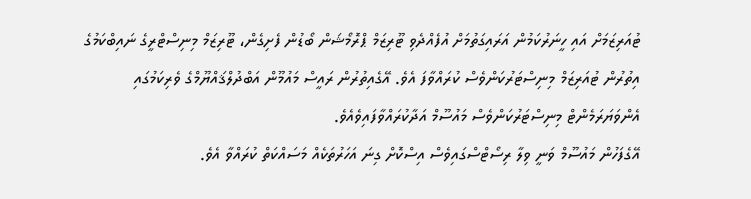ޓުއަރިޒަމަށް އައި ހީނަރުކަމުން އަރައިގަތުމަށް އުފެއްދެވި ޓޫރިޒަމް ޕްރޮމޯޝަން ބޯޑުން ފެށިގެން، ޓޫރިޒަމް މިނިސްޓްރީގެ ނައިބްކަމުގެ އިތުރުން ޓުއަރިޒަމް މިނިސްޓަރުކަންވެސް ކުރައްވާފަ އެވެ. އޭގެއިތުރުން ރައީސް މައުމޫން އަބްދުލްޤައްޔޫމްގެ ވެރިކަމުގައި އެންވަޔަރަމެންޓް މިނިސްޓަރުކަންވެސް މައުސޫމް އަދާކުރައްވާފައިވެއެވެ.
އޭގެފަހުން މައުސޫމް ވަނީ ވިލާ ރިސޯޓްސްގައިވެސް އިސްކޮށް ގިނަ އަހަރުތަކެއް މަސައްކަތް ކުރައްވާ އެވެ.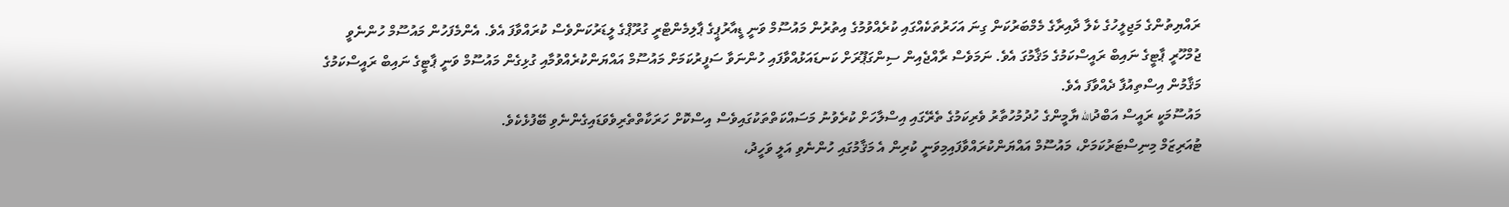ރައްޔިތުންގެ މަޖިލީހުގެ ކެލާ ދާއިރާގެ މެމްބަރުކަން ގިނަ އަހަރުތަކެއްގައި ކުރެއްވުމުގެ އިތުރުން މައުސޫމް ވަނީ ޑީއާރުޕީގެ ޕާލިމެންޓްރީ ގުރޫޕްގެ ލީޑަރުކަންވެސް ކުރައްވާފަ އެވެ. އެންމެފަހުން މައުސޫމް ހުންނެވީ ޖުމްހޫރީ ޕާޓީގެ ނައިބް ރައީސްކަމުގެ މަޤާމުގަ އެވެ. ނަމަވެސް ރާއްޖެއިން ސިންގަޕޫރަށް ކަނޑައަޅުއްވާފައި ހުންނަވާ ސަފީރުކަމަށް މައުސޫމް އައްޔަންކުރެއްވުމާއި ގުޅިގެން މައުސޫމް ވަނީ ޕާޓީގެ ނައިބް ރައީސްކަމުގެ މަޤާމުން އިސްތިއުފާ ދެއްވާފަ އެވެ.
މައުސޫމަކީ ރައީސް އަބްދުالله ޔާމީންގެ ހުދުމުހުތާރު ވެރިކަމުގެ ތެރޭގައި އިސްލާހަށް ކުރެވުނު މަސައްކަތްތަކުގައިވެސް އިސްކޮށް ހަރަކާތްތެރިވެވަޑައިގެންނެވި ބޭފުޅެކެވެ.
ޓުއަރިޒަމް މިނިސްޓަރުކަމަށް، މައުސޫމް އައްޔަންކުރައްވާފައިމިވަނީ ކުރިން އެ މަޤާމުގައި ހުންނެވި އަލީ ވަހީދު،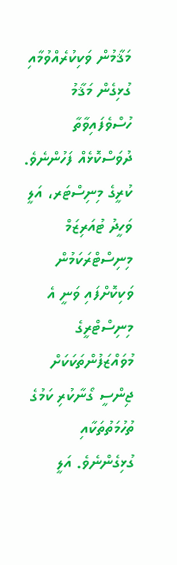މަޤާމުން ވަކިކުރެއްވުމާއި ގުޅިގެން މަޤާމު ހުސްވެފައިވާތާ ދުވަސްކޮޅެއް ފަހުންނެވެ. ކުރީގެ މިނިސްޓަރ، އަލީ ވަހީދު ޓުއަރިޒަމް މިނިސްޓްރަކަމުން ވަކިކޮށްފައި ވަނީ އެ މިނިސްޓްރީގެ މުވައްޒަފުންތަކަކަށް ޖިންސީ ގޯނާކުރި ކަމުގެ ތުހުމަތުތަކާއި ގުޅިގެންނެވެ. އަލީ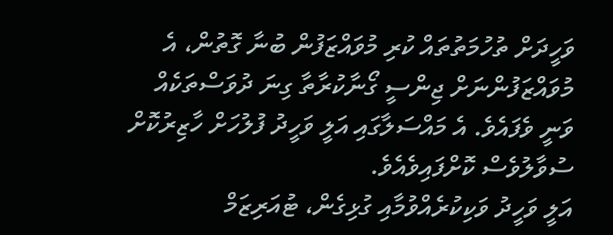ވަހީދަށް ތުހުމަތުތައް ކުރި މުވައްޒަފުން ބުނާ ގޮތުން، އެ މުވައްޒަފުންނަށް ޖިންސީ ގޯނާކުރާތާ ގިނަ ދުވަސްތަކެއް ވަނީ ވެފައެވެ. އެ މައްސަލާގައި އަލީ ވަހީދު ފުލުހަށް ހާޒިރުކޮށް ސުވާލުވެސް ކޮށްފައިވެއެވެ.
އަލީ ވަހީދު ވަކިކުރެއްވުމާއި ގުޅިގެން، ޓުއަރިޒަމް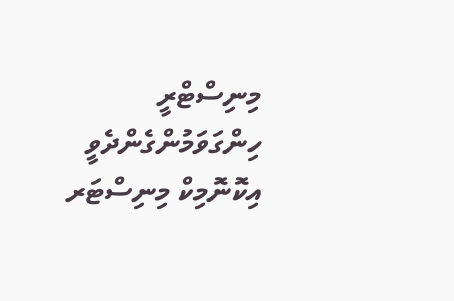މިނިސްޓްރީ ހިންގަވަމުންގެންދެވީ އިކޮނޮމިކް މިނިސްޓަރ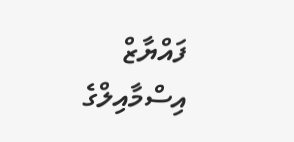ފައްޔާޒް އިސްމާއިލްގެ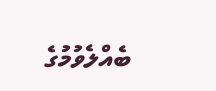ބެއްލެވުމުގެ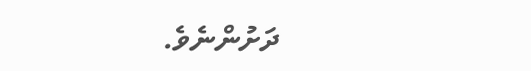ދަށުންނެވެ.